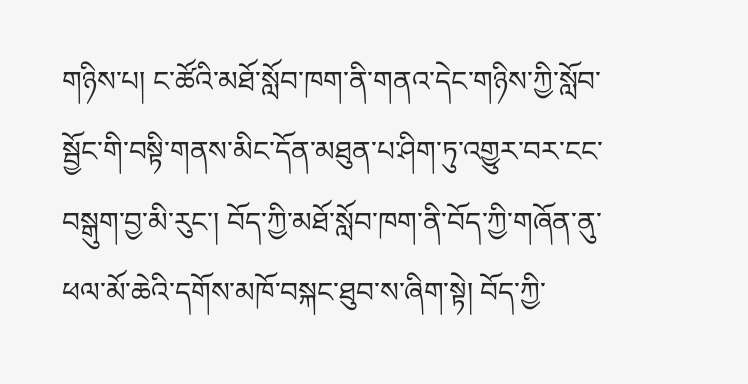གཉིས་པ། ང་ཚོའི་མཐོ་སློབ་ཁག་ནི་གནའ་དེང་གཉིས་ཀྱི་སློབ་སྦྱོང་གི་བསྟི་གནས་མིང་དོན་མཐུན་པ་ཤིག་ཏུ་འགྱུར་བར་ངང་བསྒུག་བྱ་མི་རུང་། བོད་ཀྱི་མཐོ་སློབ་ཁག་ནི་བོད་ཀྱི་གཞོན་ནུ་ཕལ་མོ་ཆེའི་དགོས་མཁོ་བསྐང་ཐུབ་ས་ཞིག་སྟེ། བོད་ཀྱི་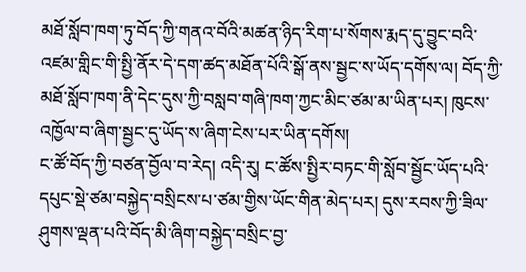མཐོ་སློབ་ཁག་ཏུ་བོད་ཀྱི་གནའ་བོའི་མཚན་ཉིད་རིག་པ་སོགས་རྨད་དུ་བྱུང་བའི་འཛམ་གླིང་གི་སྤྱི་ནོར་དེ་དག་ཚད་མཐོན་པོའི་སྒོ་ནས་སྦྱང་ས་ཡོད་དགོས་ལ། བོད་ཀྱི་མཐོ་སློབ་ཁག་ནི་དེང་དུས་ཀྱི་བསླབ་གཞི་ཁག་ཀྱང་མིང་ཙམ་མ་ཡིན་པར། ཁུངས་འཁྱོལ་བ་ཞིག་སྦྱང་དུ་ཡོད་ས་ཞིག་ངེས་པར་ཡིན་དགོས།
ང་ཚོ་བོད་ཀྱི་བཙན་བྱོལ་བ་རེད། འདི་རུ། ང་ཚོས་སྤྱིར་བཏང་གི་སློབ་སྦྱོང་ཡོད་པའི་དཔུང་སྡེ་ཙམ་བསྐྱེད་བསྲིངས་པ་ཙམ་གྱིས་ཡོང་གིན་མེད་པར། དུས་རབས་ཀྱི་ཟིལ་ཤུགས་ལྡན་པའི་བོད་མི་ཞིག་བསྐྱེད་བསྲིང་བྱ་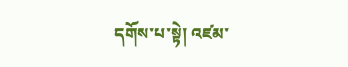དགོས་པ་སྟེ། འཛམ་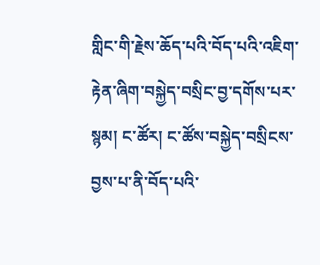གླིང་གི་རྗེས་ཆོད་པའི་བོད་པའི་འཇིག་རྟེན་ཞིག་བསྐྱེད་བསྲིང་བྱ་དགོས་པར་སྙམ། ང་ཚོར། ང་ཚོས་བསྐྱེད་བསྲིངས་བྱས་པ་ནི་བོད་པའི་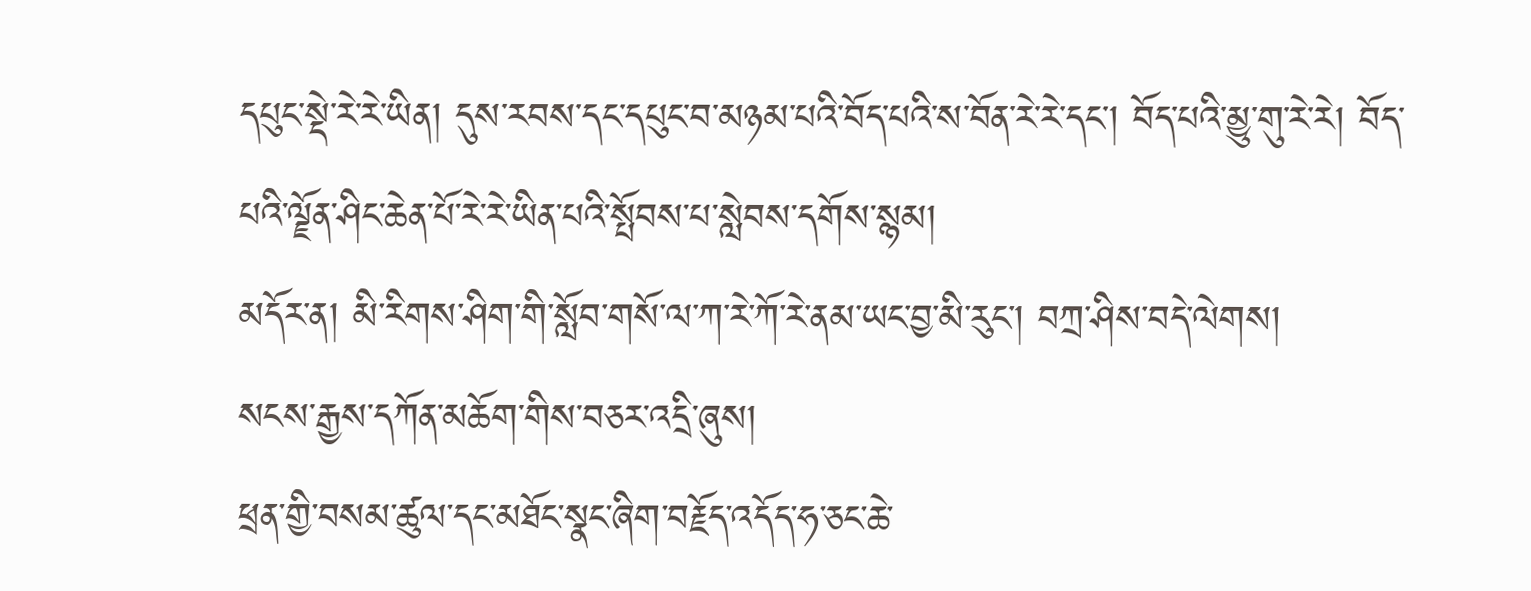དཔུང་སྡེ་རེ་རེ་ཡིན། དུས་རབས་དང་དཔུང་བ་མཉམ་པའི་བོད་པའི་ས་བོན་རེ་རེ་དང་། བོད་པའི་མྱུ་གུ་རེ་རེ། བོད་པའི་ལྗོན་ཤིང་ཆེན་པོ་རེ་རེ་ཡིན་པའི་སྤོབས་པ་སླེབས་དགོས་སྙམ།
མདོར་ན། མི་རིགས་ཤིག་གི་སློབ་གསོ་ལ་ཀ་རེ་ཀོ་རེ་ནམ་ཡང་བྱ་མི་རུང་། བཀྲ་ཤིས་བདེ་ལེགས།
སངས་རྒྱས་དཀོན་མཆོག་གིས་བཅར་འདྲི་ཞུས།
ཕྲན་གྱི་བསམ་ཚུལ་དང་མཐོང་སྣང་ཞིག་བརྗོད་འདོད་ཧ་ཅང་ཆེ་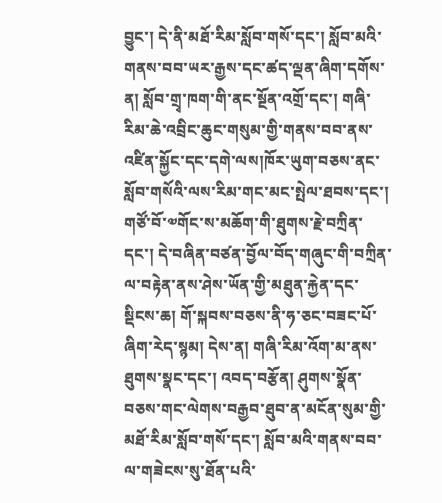བྱུང་། དེ་ནི་མཐོ་རིམ་སློབ་གསོ་དང་། སློབ་མའི་གནས་བབ་ཡར་རྒྱས་དང་ཚད་ལྡན་ཞིག་དགོས་ན། སློབ་གྲྭ་ཁག་གི་ནང་སྔོན་འགྲོ་དང་། གཞི་རིམ་ཆེ་འབྲིང་ཆུང་གསུམ་གྱི་གནས་བབ་ནས་འཛིན་སྐྱོང་དང་དགེ་ལས།ཁོར་ཡུག་བཅས་ནང་སློབ་གསོའི་ལས་རིམ་གང་མང་སྤེལ་ཐབས་དང་། གཙོ་བོ་༧གོང་ས་མཆོག་གི་ཐུགས་རྗེ་བཀྲིན་དང་། དེ་བཞིན་བཙན་བྱོལ་བོད་གཞུང་གི་བཀྲིན་ལ་བརྟེན་ནས་ཤེས་ཡོན་གྱི་མཐུན་རྐྱེན་དང་སྡིངས་ཆ། གོ་སྐབས་བཅས་ནི་ཧ་ཅང་བཟང་པོ་ཞིག་རེད་སྙམ། དེས་ན། གཞི་རིམ་འོག་མ་ནས་ཐུགས་སྣང་དང་། འབད་བརྩོན། ཤུགས་སྣོན་བཅས་གང་ལེགས་བརྒྱབ་ཐུབ་ན་མངོན་སུམ་གྱི་མཐོ་རིམ་སློབ་གསོ་དང་། སློབ་མའི་གནས་བབ་ལ་གཟེངས་སུ་ཐོན་པའི་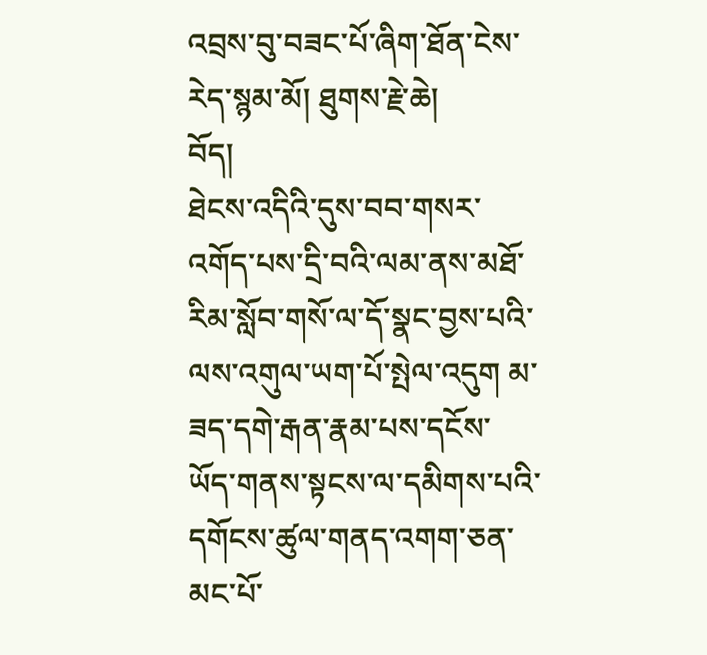འབྲས་བུ་བཟང་པོ་ཞིག་ཐོན་ངེས་རེད་སྙམ་མོ། ཐུགས་རྗེ་ཆེ།
བོད།
ཐེངས་འདིའི་དུས་བབ་གསར་འགོད་པས་དྲི་བའི་ལམ་ནས་མཐོ་རིམ་སློབ་གསོ་ལ་དོ་སྣང་བྱས་པའི་ལས་འགུལ་ཡག་པོ་སྤེལ་འདུག མ་ཟད་དགེ་རྒན་རྣམ་པས་དངོས་ཡོད་གནས་སྟངས་ལ་དམིགས་པའི་དགོངས་ཚུལ་གནད་འགག་ཅན་མང་པོ་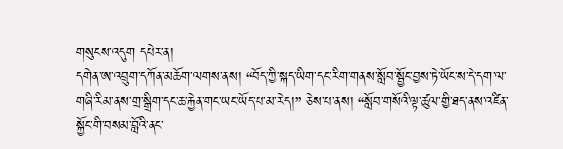གསུངས་འདུག དཔེར་ན།
དགེན་ཨ་འབྲུག་དཀོན་མཆོག་ལགས་ནས། “བོད་ཀྱི་སྐད་ཡིག་དང་རིག་གནས་སློབ་སྦྱོང་བྱས་ཏེ་ཡོང་ས་དེ་དག་ལ་གཞི་རིམ་ནས་གྲ་སྒྲིག་དང་ཆ་རྐྱེན་གང་ཡང་ཡོད་པ་མ་རེད།” ཅེས་པ་ནས། “སློབ་གསོའི་ལྟ་ཚུལ་གྱི་ཐད་ནས་འཛིན་སྐྱོང་གི་བསམ་བློའི་ནང་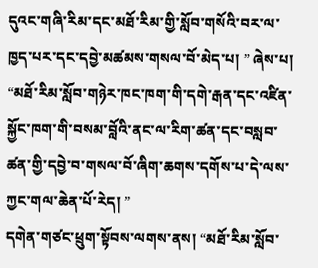དུའང་གཞི་རིམ་དང་མཐོ་རིམ་གྱི་སློབ་གསོའི་བར་ལ་ཁྱད་པར་དང་དབྱེ་མཚམས་གསལ་བོ་མེད་པ། ” ཞེས་པ། “མཐོ་རིམ་སློབ་གཉེར་ཁང་ཁག་གི་དགེ་རྒན་དང་འཛིན་སྐྱོང་ཁག་གི་བསམ་བློའི་ནང་ལ་རིག་ཚན་དང་བསླབ་ཚན་གྱི་དབྱེ་བ་གསལ་བོ་ཞིག་ཆགས་དགོས་པ་དེ་ལས་ཀྱང་གལ་ཆེན་པོ་རེད། ”
དགེན་གཙང་ཕྲུག་སྟོབས་ལགས་ནས། “མཐོ་རིམ་སློབ་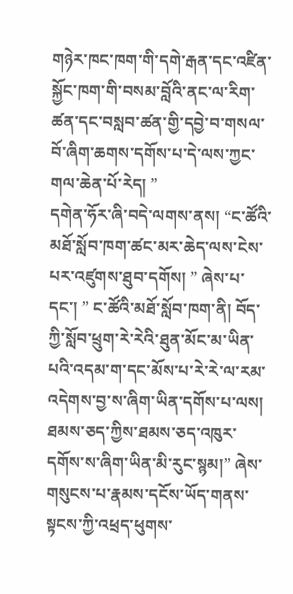གཉེར་ཁང་ཁག་གི་དགེ་རྒན་དང་འཛིན་སྐྱོང་ཁག་གི་བསམ་བློའི་ནང་ལ་རིག་ཚན་དང་བསླབ་ཚན་གྱི་དབྱེ་བ་གསལ་བོ་ཞིག་ཆགས་དགོས་པ་དེ་ལས་ཀྱང་གལ་ཆེན་པོ་རེད། ”
དགེན་ཧོར་ཞི་བདེ་ལགས་ནས། “ང་ཚོའི་མཐོ་སློབ་ཁག་ཚང་མར་ཆེད་ལས་ངེས་པར་འཛུགས་ཐུབ་དགོས། ” ཞེས་པ་དང་། ” ང་ཚོའི་མཐོ་སློབ་ཁག་ནི། བོད་ཀྱི་སློབ་ཕྲུག་རེ་རེའི་ཐུན་མོང་མ་ཡིན་པའི་འདམ་ག་དང་མོས་པ་རེ་རེ་ལ་རམ་འདེགས་བྱ་ས་ཞིག་ཡིན་དགོས་པ་ལས། ཐམས་ཅད་ཀྱིས་ཐམས་ཅད་འཁུར་དགོས་ས་ཞིག་ཡིན་མི་རུང་སྙམ།” ཞེས་གསུངས་པ་རྣམས་དངོས་ཡོད་གནས་སྟངས་ཀྱི་འཕྲད་ཕུགས་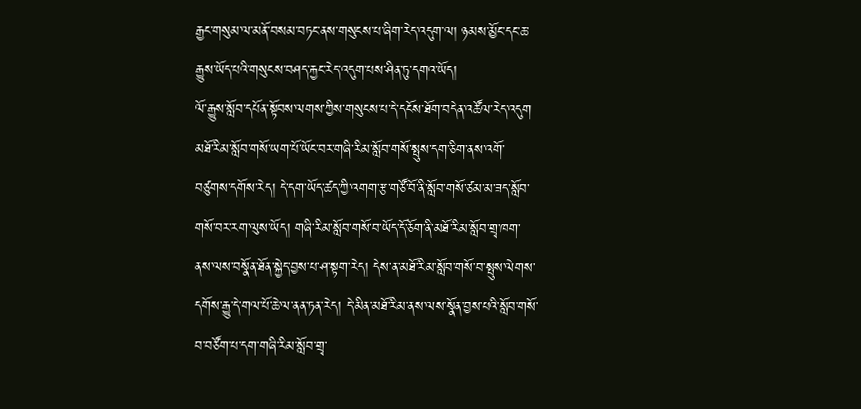རྒྱང་གསུམ་ལ་མནོ་བསམ་བཏང་ནས་གསུངས་པ་ཞིག་རེད་འདུག་ལ། ཉམས་མྱོང་དང་ཆ་རྒྱུས་ཡོད་པའི་གསུངས་བཤད་རྐྱང་རེད་འདུག་པས་ཤིན་ཏུ་དགའ་ཡོད།
ལོ་རྒྱུས་སློབ་དཔོན་སྟོབས་ལགས་ཀྱིས་གསུངས་པ་དེ་དངོས་ཐོག་བདེན་འཚོལ་རེད་འདུག མཐོ་རིམ་སློབ་གསོ་ཡག་པོ་ཡོང་བར་གཞི་རིམ་སློབ་གསོ་སྤུས་དག་ཅིག་ནས་འགོ་བཙུགས་དགོས་རེད། དེ་དག་ཡོད་ཚད་ཀྱི་འགག་རྩ་གཙོ་བོ་ནི་སློབ་གསོ་ཙམ་མ་ཟད་སློབ་གསོ་བར་རག་ལུས་ཡོད། གཞི་རིམ་སློབ་གསོ་བ་ཡོད་དོ་ཅོག་ནི་མཐོ་རིམ་སློབ་གྲྭ་ཁག་ནས་ལས་བསྣོན་ཐོན་སྐྱེད་བྱས་པ་ཤ་སྟག་རེད། དེས་ན་མཐོ་རིམ་སློབ་གསོ་བ་སྤུས་ལེགས་དགོས་རྒྱུ་དེ་གལ་པོ་ཆེ་ལ་ནན་ཏན་རེད། དེ་མིན་མཐོ་རིམ་ནས་ལས་སྣོན་བྱས་པའི་སློབ་གསོ་བ་བཙོག་པ་དག་གཞི་རིམ་སློབ་གྲྭ་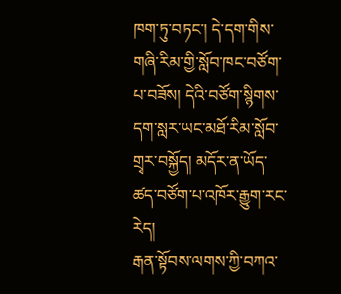ཁག་ཏུ་བཏང་། དེ་དག་གིས་གཞི་རིམ་གྱི་སློབ་ཁང་བཙོག་པ་བཟོས། དེའི་བཙོག་སྙིགས་དག་སླར་ཡང་མཐོ་རིམ་སློབ་གྲྭར་བསྐྱོད། མདོར་ན་ཡོད་ཚད་བཙོག་པ་འཁོར་རྒྱུག་རང་རེད།
རྒན་སྟོབས་ལགས་ཀྱི་བཀའ་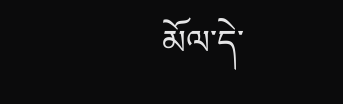མོལ་དེ་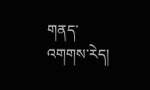གནད་འགགས་རེད།